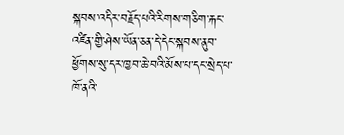སྐབས་འདིར་བརྗོད་པའི་རིགས་གཅིག་རྐང་འཛིན་གྱི་ཤེས་ཡོན་ཅན་དེ་དེང་སྐབས་ནུབ་ཕྱོགས་སུ་དར་ཁྱབ་ཆེ་བའི་མོས་པ་དང་སྲེད་པ་ཁོ་ནའི་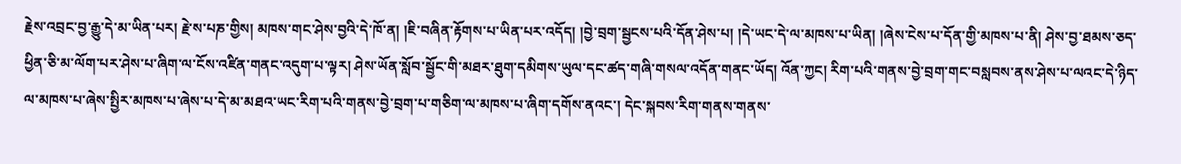རྗེས་འབྲང་བྱ་རྒྱུ་དེ་མ་ཡིན་པར། རྗེ་ས་པཎ་གྱིས། མཁས་གང་ཤེས་བྱའི་དེ་ཁོ་ན། །ཇི་བཞིན་རྟོགས་པ་ཡིན་པར་འདོད། །བྱེ་བྲག་སྦྱངས་པའི་དོན་ཤེས་པ། །དེ་ཡང་དེ་ལ་མཁས་པ་ཡིན། །ཞེས་ངེས་པ་དོན་གྱི་མཁས་པ་ནི། ཤེས་བྱ་ཐམས་ཅད་ཕྱིན་ཅི་མ་ལོག་པར་ཤེས་པ་ཞིག་ལ་ངོས་འཛིན་གནང་འདུག་པ་ལྟར། ཤེས་ཡོན་སློབ་སྦྱོང་གི་མཐར་ཐུག་དམིགས་ཡུལ་དང་ཚད་གཞི་གསལ་འདོན་གནང་ཡོད། འོན་ཀྱང། རིག་པའི་གནས་བྱེ་བྲག་གང་བསླབས་ནས་ཤེས་པ་ལའང་དེ་ཉིད་ལ་མཁས་པ་ཞེས་སྤྱིར་མཁས་པ་ཞེས་པ་དེ་མ་མཐའ་ཡང་རིག་པའི་གནས་བྱེ་བྲག་པ་གཅིག་ལ་མཁས་པ་ཞིག་དགོས་ནའང་། དེང་སྐབས་རིག་གནས་གནས་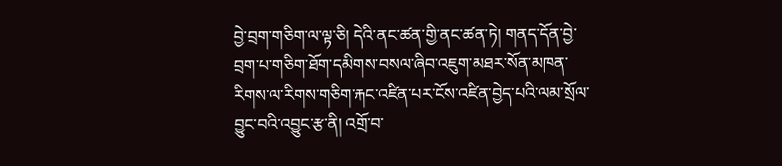བྱེ་བྲག་གཅིག་ལ་ལྟ་ཅི། དེའི་ནང་ཚན་གྱི་ནང་ཚན་ཏེ། གནད་དོན་བྱེ་བྲག་པ་གཅིག་ཐོག་དམིགས་བསལ་ཞིབ་འཇུག་མཐར་སོན་མཁན་རིགས་ལ་རིགས་གཅིག་རྐང་འཛིན་པར་ངོས་འཛིན་བྱེད་པའི་ལམ་སྲོལ་བྱུང་བའི་འབྱུང་རྩ་ནི། འགྲོ་བ་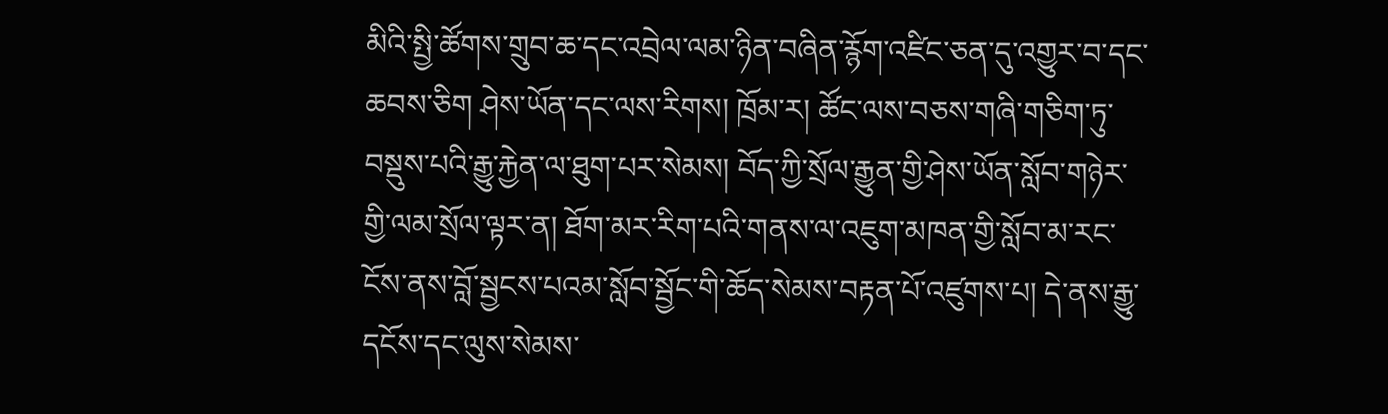མིའི་སྤྱི་ཚོགས་གྲུབ་ཆ་དང་འབྲེལ་ལམ་ཉིན་བཞིན་རྙོག་འཛིང་ཅན་དུ་འགྱུར་བ་དང་ཆབས་ཅིག ཤེས་ཡོན་དང་ལས་རིགས། ཁྲོམ་ར། ཚོང་ལས་བཅས་གཞི་གཅིག་ཏུ་བསྡུས་པའི་རྒྱུ་རྐྱེན་ལ་ཐུག་པར་སེམས། བོད་ཀྱི་སྲོལ་རྒྱུན་གྱི་ཤེས་ཡོན་སློབ་གཉེར་གྱི་ལམ་སྲོལ་ལྟར་ན། ཐོག་མར་རིག་པའི་གནས་ལ་འཇུག་མཁན་གྱི་སློབ་མ་རང་ངོས་ནས་བློ་སྦྱངས་པའམ་སློབ་སྦྱོང་གི་ཆོད་སེམས་བརྟན་པོ་འཛུགས་པ། དེ་ནས་རྒྱུ་དངོས་དང་ལུས་སེམས་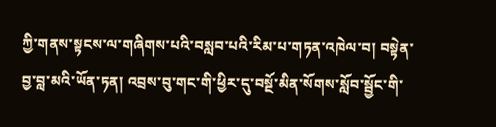ཀྱི་གནས་སྟངས་ལ་གཞིགས་པའི་བསླབ་པའི་རིམ་པ་གཏན་འཁེལ་བ། བསྟེན་བྱ་བླ་མའི་ཡོན་ཏན། འབྲས་བུ་གང་གི་ཕྱིར་དུ་བསྔོ་མིན་སོགས་སློབ་སྦྱོང་གི་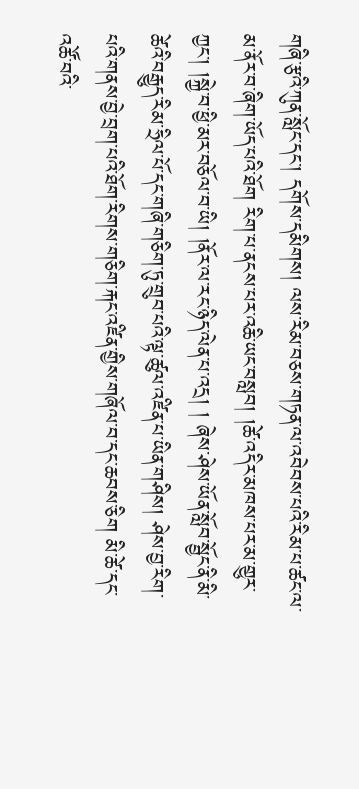གཞི་རྩའི་ཀུན་སློང་དང་། དགོས་དམིགས། ལས་རིམ་བཅས་གཏན་ལ་འབེབས་པའི་རིམ་པ་ཚང་ལ་མ་ནོར་བ་ཞིག་ཡོད་པའི་ཐོག རིག་པ་ནངས་པར་འཆི་ཡང་བསླབ། །ཚེ་འདིར་མཁས་པར་མ་གྱུར་ཀྱང་། །སྐྱེ་བ་ཕྱི་མར་བཅོལ་བ་ཡི། །ནོར་ལ་རང་ཉིད་ལེན་པ་འདྲ། ། ཞེས་ཤེས་ཡོན་སློབ་སྦྱོང་ནི་མི་ཚེའི་བརྒྱུད་རིམ་ཧྲིལ་པོ་དང་གཞི་གཅིག་ཏུ་གྲུབ་པའི་ལྟ་ཚུལ་འཛིན་པ་ཡིན་གཤིས། ཤེས་བྱ་རིག་པའི་གནས་བྱེ་བྲག་པའི་ཐོག་རིགས་གཅིག་རྐང་འཛིན་གྱིས་གཞོལ་བ་དང་ཆབས་ཅིག མི་ཚེ་དང་འཚོ་བའི་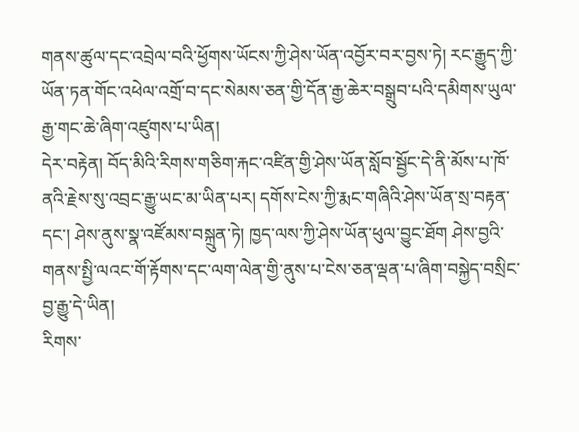གནས་ཚུལ་དང་འབྲེལ་བའི་ཕྱོགས་ཡོངས་ཀྱི་ཤེས་ཡོན་འབྱོར་བར་བྱས་ཏེ། རང་རྒྱུད་ཀྱི་ཡོན་ཏན་གོང་འཕེལ་འགྲོ་བ་དང་སེམས་ཅན་གྱི་དོན་རྒྱ་ཆེར་བསྒྲུབ་པའི་དམིགས་ཡུལ་རྒྱ་གང་ཆེ་ཞིག་འཛུགས་པ་ཡིན།
དེར་བརྟེན། བོད་མིའི་རིགས་གཅིག་རྐང་འཛིན་གྱི་ཤེས་ཡོན་སློབ་སྦྱོང་དེ་ནི་མོས་པ་ཁོ་ནའི་རྗེས་སུ་འབྲང་རྒྱུ་ཡང་མ་ཡིན་པར། དགོས་ངེས་ཀྱི་རྨང་གཞིའི་ཤེས་ཡོན་སྲ་བརྟན་དང་། ཤེས་ནུས་སྣ་འཛོམས་བསྐྲུན་ཏེ། ཁྱད་ལས་ཀྱི་ཤེས་ཡོན་ཕུལ་བྱུང་ཐོག ཤེས་བྱའི་གནས་སྤྱི་ལའང་གོ་རྟོགས་དང་ལག་ལེན་གྱི་ནུས་པ་ངེས་ཅན་ལྡན་པ་ཞིག་བསྐྱེད་བསྲིང་བྱ་རྒྱུ་དེ་ཡིན།
རིགས་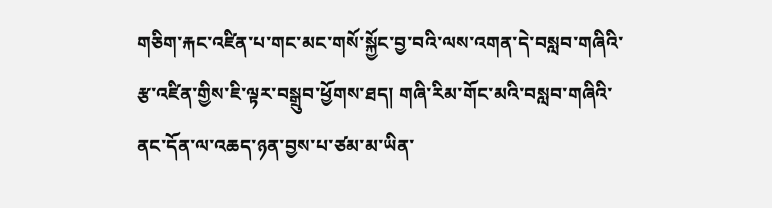གཅིག་རྐང་འཛིན་པ་གང་མང་གསོ་སྐྱོང་བྱ་བའི་ལས་འགན་དེ་བསླབ་གཞིའི་རྩ་འཛིན་གྱིས་ཇི་ལྟར་བསྒྲུབ་ཕྱོགས་ཐད། གཞི་རིམ་གོང་མའི་བསླབ་གཞིའི་ནང་དོན་ལ་འཆད་ཉན་བྱས་པ་ཙམ་མ་ཡིན་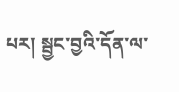པར། སྦྱང་བྱའི་དོན་ལ་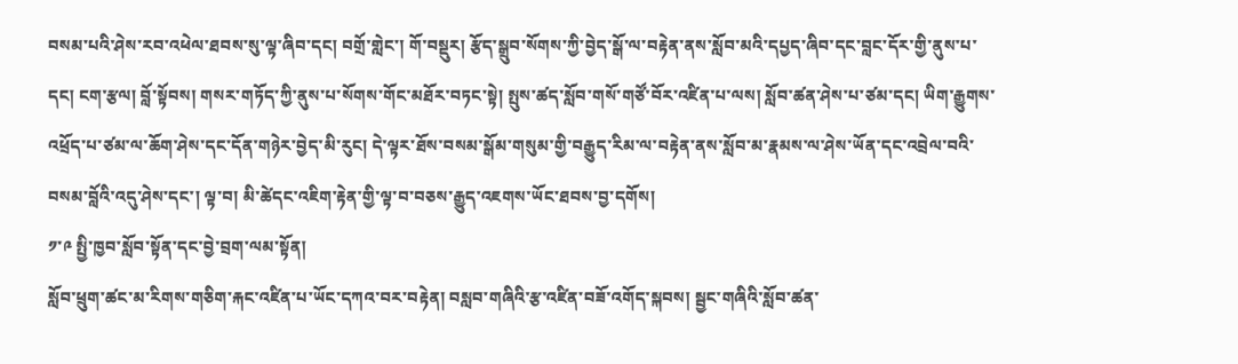བསམ་པའི་ཤེས་རབ་འཕེལ་ཐབས་སུ་ལྟ་ཞིབ་དང། བགྲོ་གླེང་། གོ་བསྡུར། རྩོད་སྒྲུབ་སོགས་ཀྱི་བྱེད་སྒོ་ལ་བརྟེན་ནས་སློབ་མའི་དཔྱད་ཞིབ་དང་བླང་དོར་གྱི་ནུས་པ་དང། ངག་རྩལ། བློ་སྟོབས། གསར་གཏོད་ཀྱི་ནུས་པ་སོགས་གོང་མཐོར་བཏང་སྟེ། སྤུས་ཚད་སློབ་གསོ་གཙོ་བོར་འཛིན་པ་ལས། སློབ་ཚན་ཤེས་པ་ཙམ་དང། ཡིག་རྒྱུགས་འཕྲོད་པ་ཙམ་ལ་ཆོག་ཤེས་དང་དོན་གཉེར་བྱེད་མི་རུང། དེ་ལྟར་ཐོས་བསམ་སྒོམ་གསུམ་གྱི་བརྒྱུད་རིམ་ལ་བརྟེན་ནས་སློབ་མ་རྣམས་ལ་ཤེས་ཡོན་དང་འབྲེལ་བའི་བསམ་བློའི་འདུ་ཤེས་དང་། ལྟ་བ། མི་ཚེདང་འཇིག་རྟེན་གྱི་ལྟ་བ་བཅས་རྒྱུད་འཇགས་ཡོང་ཐབས་བྱ་དགོས།
༡་༩ སྤྱི་ཁྱབ་སློབ་སྟོན་དང་བྱེ་བྲག་ལམ་སྟོན།
སློབ་ཕྲུག་ཚང་མ་རིགས་གཅིག་རྐང་འཛིན་པ་ཡོང་དཀའ་བར་བརྟེན། བསླབ་གཞིའི་རྩ་འཛིན་བཟོ་འགོད་སྐབས། སྦྱང་གཞིའི་སློབ་ཚན་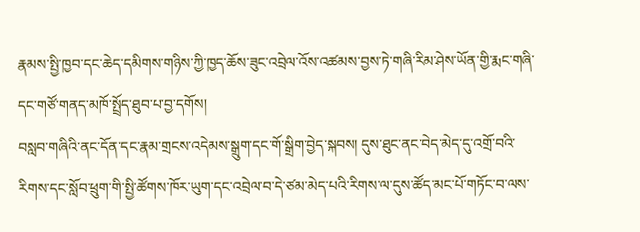རྣམས་སྤྱི་ཁྱབ་དང་ཆེད་དམིགས་གཉིས་ཀྱི་ཁྱད་ཆོས་ཟུང་འབྲེལ་འོས་འཚམས་བྱས་ཏེ་གཞི་རིམ་ཤེས་ཡོན་གྱི་རྨང་གཞི་དང་གཙོ་གནད་མཁོ་སྤྲོད་ཐུབ་པ་བྱ་དགོས།
བསླབ་གཞིའི་ནང་དོན་དང་རྣམ་གྲངས་འདེམས་སྒྲུག་དང་གོ་སྒྲིག་བྱེད་སྐབས། དུས་ཐུང་ནང་བེད་མེད་དུ་འགྲོ་བའི་རིགས་དང་སློབ་ཕྲུག་གི་སྤྱི་ཚོགས་ཁོར་ཡུག་དང་འབྲེལ་བ་དེ་ཙམ་མེད་པའི་རིགས་ལ་དུས་ཚོད་མང་པོ་གཏོང་བ་ལས་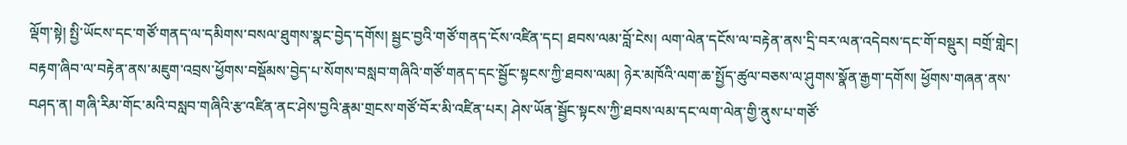ལྡོག་སྟེ། སྤྱི་ཡོངས་དང་གཙོ་གནད་ལ་དམིགས་བསལ་ཐུགས་སྣང་བྱེད་དགོས། སྦྱང་བྱའི་གཙོ་གནད་ངོས་འཛིན་དང། ཐབས་ལམ་བློ་ངེས། ལག་ལེན་དངོས་ལ་བརྟེན་ནས་དྲི་བར་ལན་འདེབས་དང་གོ་བསྡུར། བགྲོ་གླེང། བརྟག་ཞིབ་ལ་བརྟེན་ནས་མཇུག་འབྲས་ཕྱོགས་བསྡོམས་བྱེད་པ་སོགས་བསླབ་གཞིའི་གཙོ་གནད་དང་སྦྱོང་སྟངས་ཀྱི་ཐབས་ལམ། ཉེར་མཁོའི་ལག་ཆ་སྤྱོད་ཚུལ་བཅས་ལ་ཤུགས་སྣོན་རྒྱག་དགོས། ཕྱོགས་གཞན་ནས་བཤད་ན། གཞི་རིམ་གོང་མའི་བསླབ་གཞིའི་རྩ་འཛིན་ནང་ཤེས་བྱའི་རྣམ་གྲངས་གཙོ་བོར་མི་འཛིན་པར། ཤེས་ཡོན་སྦྱོང་སྟངས་ཀྱི་ཐབས་ལམ་དང་ལག་ལེན་གྱི་ནུས་པ་གཙོ་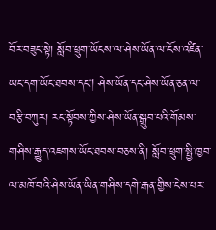བོར་བཟུང་སྟེ། སློབ་ཕྲུག་ཡོངས་ལ་ཤེས་ཡོན་ལ་ངོས་འཛིན་ཡང་དག་ཡོང་ཐབས་དང། ཤེས་ཡོན་དང་ཤེས་ཡོན་ཅན་ལ་བརྩི་བཀུར། རང་སྟོབས་ཀྱིས་ཤེས་ཡོན་སྒྲུབ་པའི་གོམས་གཤིས་རྒྱུད་འཇགས་ཡོང་ཐབས་བཅས་ནི། སློབ་ཕྲུག་སྤྱི་ཁྱབ་ལ་མཁོ་བའི་ཤེས་ཡོན་ཡིན་གཤིས་དགེ་རྒན་གྱིས་ངེས་པར་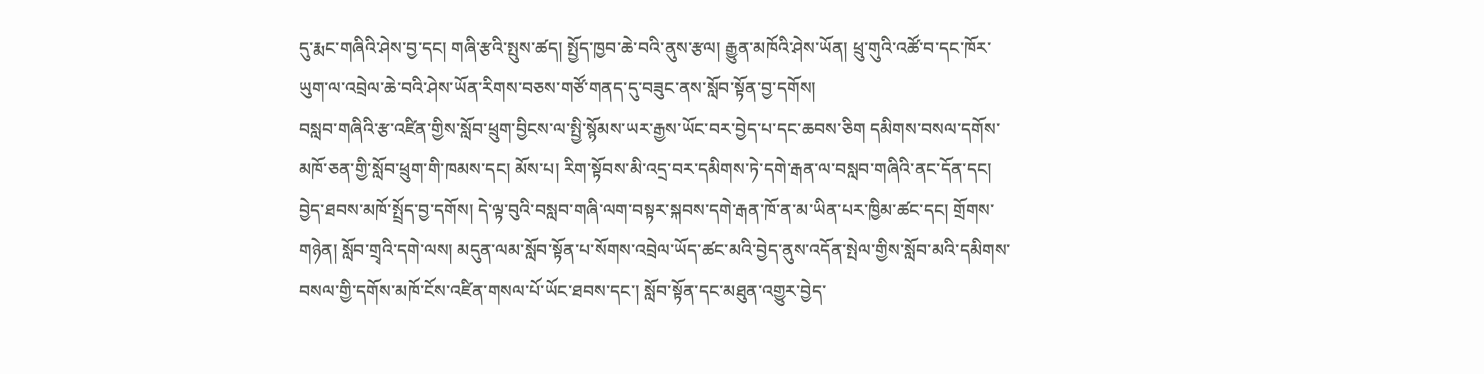དུ་རྨང་གཞིའི་ཤེས་བྱ་དང། གཞི་རྩའི་སྤུས་ཚད། སྤྱོད་ཁྱབ་ཆེ་བའི་ནུས་རྩལ། རྒྱུན་མཁོའི་ཤེས་ཡོན། ཕྲུ་གུའི་འཚོ་བ་དང་ཁོར་ཡུག་ལ་འབྲེལ་ཆེ་བའི་ཤེས་ཡོན་རིགས་བཅས་གཙོ་གནད་དུ་བཟུང་ནས་སློབ་སྟོན་བྱ་དགོས།
བསླབ་གཞིའི་རྩ་འཛིན་གྱིས་སློབ་ཕྲུག་བྱིངས་ལ་སྤྱི་སྙོམས་ཡར་རྒྱས་ཡོང་བར་བྱེད་པ་དང་ཆབས་ཅིག དམིགས་བསལ་དགོས་མཁོ་ཅན་གྱི་སློབ་ཕྲུག་གི་ཁམས་དང། མོས་པ། རིག་སྟོབས་མི་འདྲ་བར་དམིགས་ཏེ་དགེ་རྒན་ལ་བསླབ་གཞིའི་ནང་དོན་དང། བྱེད་ཐབས་མཁོ་སྤྲོད་བྱ་དགོས། དེ་ལྟ་བུའི་བསླབ་གཞི་ལག་བསྟར་སྐབས་དགེ་རྒན་ཁོ་ན་མ་ཡིན་པར་ཁྱིམ་ཚང་དང། གྲོགས་གཉེན། སློབ་གྲྭའི་དགེ་ལས། མདུན་ལམ་སློབ་སྟོན་པ་སོགས་འབྲེལ་ཡོད་ཚང་མའི་བྱེད་ནུས་འདོན་སྤེལ་གྱིས་སློབ་མའི་དམིགས་བསལ་གྱི་དགོས་མཁོ་ངོས་འཛིན་གསལ་པོ་ཡོང་ཐབས་དང་། སློབ་སྟོན་དང་མཐུན་འགྱུར་བྱེད་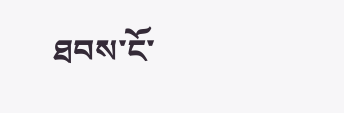ཐབས་ངོ་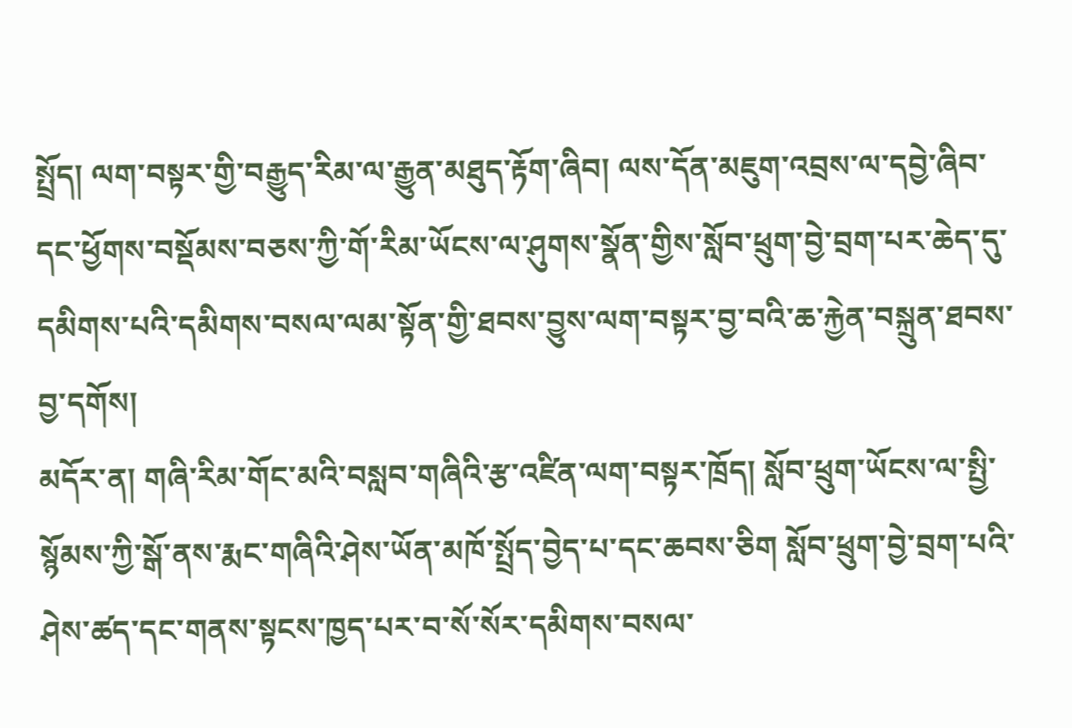སྤྲོད། ལག་བསྟར་གྱི་བརྒྱུད་རིམ་ལ་རྒྱུན་མཐུད་རྟོག་ཞིབ། ལས་དོན་མཇུག་འབྲས་ལ་དབྱེ་ཞིབ་དང་ཕྱོགས་བསྡོམས་བཅས་ཀྱི་གོ་རིམ་ཡོངས་ལ་ཤུགས་སྣོན་གྱིས་སློབ་ཕྲུག་བྱེ་བྲག་པར་ཆེད་དུ་དམིགས་པའི་དམིགས་བསལ་ལམ་སྟོན་གྱི་ཐབས་བྱུས་ལག་བསྟར་བྱ་བའི་ཆ་རྐྱེན་བསྐྲུན་ཐབས་བྱ་དགོས།
མདོར་ན། གཞི་རིམ་གོང་མའི་བསླབ་གཞིའི་རྩ་འཛིན་ལག་བསྟར་ཁྲོད། སློབ་ཕྲུག་ཡོངས་ལ་སྤྱི་སྙོམས་ཀྱི་སྒོ་ནས་རྨང་གཞིའི་ཤེས་ཡོན་མཁོ་སྤྲོད་བྱེད་པ་དང་ཆབས་ཅིག སློབ་ཕྲུག་བྱེ་བྲག་པའི་ཤེས་ཚད་དང་གནས་སྟངས་ཁྱད་པར་བ་སོ་སོར་དམིགས་བསལ་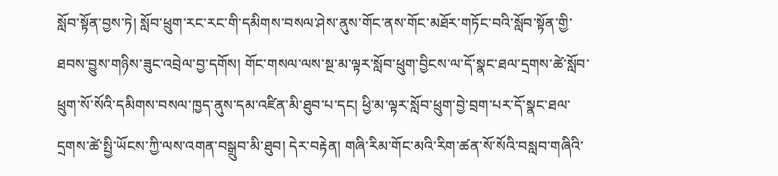སློབ་སྟོན་བྱས་ཏེ། སློབ་ཕྲུག་རང་རང་གི་དམིགས་བསལ་ཤེས་ནུས་གོང་ནས་གོང་མཐོར་གཏོང་བའི་སློབ་སྟོན་གྱི་ཐབས་བྱུས་གཉིས་ཟུང་འབྲེལ་བྱ་དགོས། གོང་གསལ་ལས་སྔ་མ་ལྟར་སློབ་ཕྲུག་བྱིངས་ལ་དོ་སྣང་ཐལ་དྲགས་ཚེ་སློབ་ཕྲུག་སོ་སོའི་དམིགས་བསལ་ཁྱད་ནུས་དམ་འཛིན་མི་ཐུབ་པ་དང། ཕྱི་མ་ལྟར་སློབ་ཕྲུག་བྱེ་བྲག་པར་དོ་སྣང་ཐལ་དྲགས་ཚེ་སྤྱི་ཡོངས་ཀྱི་ལས་འགན་བསྒྲུབ་མི་ཐུབ། དེར་བརྟེན། གཞི་རིམ་གོང་མའི་རིག་ཚན་སོ་སོའི་བསླབ་གཞིའི་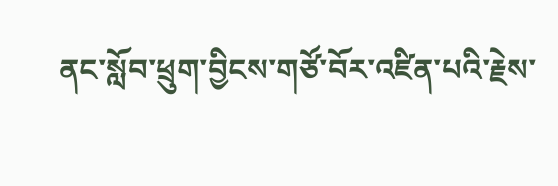ནང་སློབ་ཕྲུག་བྱིངས་གཙོ་བོར་འཛིན་པའི་རྗེས་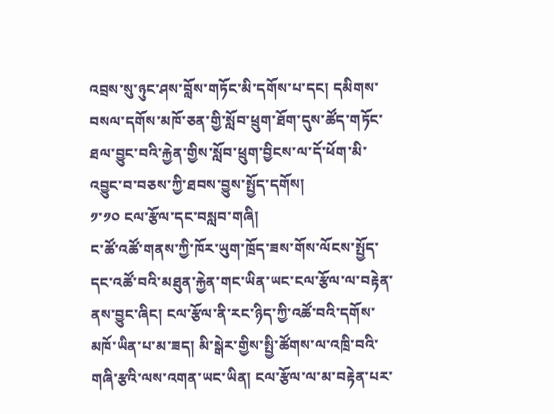འབྲས་སུ་ཉུང་ཤས་བློས་གཏོང་མི་དགོས་པ་དང། དམིགས་བསལ་དགོས་མཁོ་ཅན་གྱི་སློབ་ཕྲུག་ཐོག་དུས་ཚོད་གཏོང་ཐལ་བྱུང་བའི་རྐྱེན་གྱིས་སློབ་ཕྲུག་བྱིངས་ལ་དོ་ཕོག་མི་འབྱུང་བ་བཅས་ཀྱི་ཐབས་བྱུས་སྤྱོད་དགོས།
༡་༡༠ ངལ་རྩོལ་དང་བསླབ་གཞི།
ང་ཚོ་འཚོ་གནས་ཀྱི་ཁོར་ཡུག་ཁྲོད་ཟས་གོས་ལོངས་སྤྱོད་དང་འཚོ་བའི་མཐུན་རྐྱེན་གང་ཡིན་ཡང་ངལ་རྩོལ་ལ་བརྟེན་ནས་བྱུང་ཞིང། ངལ་རྩོལ་ནི་རང་ཉིད་ཀྱི་འཚོ་བའི་དགོས་མཁོ་ཡིན་པ་མ་ཟད། མི་སྒེར་གྱིས་སྤྱི་ཚོགས་ལ་འཁྲི་བའི་གཞི་རྩའི་ལས་འགན་ཡང་ཡིན། ངལ་རྩོལ་ལ་མ་བརྟེན་པར་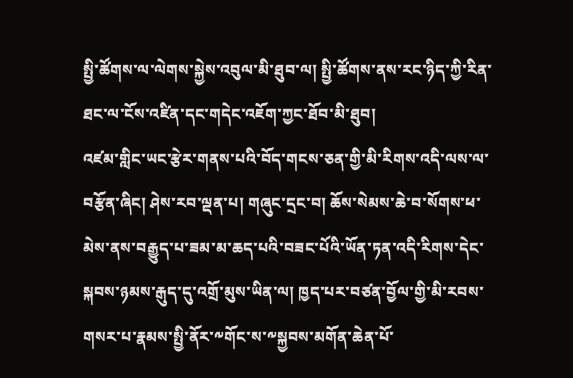སྤྱི་ཚོགས་ལ་ལེགས་སྐྱེས་འབུལ་མི་ཐུབ་ལ། སྤྱི་ཚོགས་ནས་རང་ཉིད་ཀྱི་རིན་ཐང་ལ་ངོས་འཛིན་དང་གདེང་འཇོག་ཀྱང་ཐོབ་མི་ཐུབ།
འཛམ་གླིང་ཡང་རྩེར་གནས་པའི་བོད་གངས་ཅན་གྱི་མི་རིགས་འདི་ལས་ལ་བརྩོན་ཞིང། ཤེས་རབ་ལྡན་པ། གཞུང་དྲང་བ། ཆོས་སེམས་ཆེ་བ་སོགས་ཕ་མེས་ནས་བརྒྱུད་པ་ཟམ་མ་ཆད་པའི་བཟང་པོའི་ཡོན་ཏན་འདི་རིགས་དེང་སྐབས་ཉམས་རྒུད་དུ་འགྲོ་མུས་ཡིན་ལ། ཁྱད་པར་བཙན་བྱོལ་གྱི་མི་རབས་གསར་པ་རྣམས་སྤྱི་ནོར་༸གོང་ས་༸སྐྱབས་མགོན་ཆེན་པོ་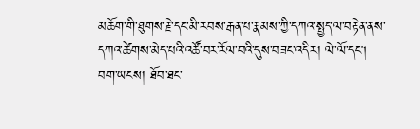མཆོག་གི་ཐུགས་རྗེ་དང་མི་རབས་རྒན་པ་རྣམས་ཀྱི་དཀའ་སྤྱད་ལ་བརྟེན་ནས་དཀའ་ཚེགས་མེད་པའི་འཚོ་བར་རོལ་བའི་དུས་བཟང་འདིར། ལེ་ལོ་དང། བག་ཡངས། ཐོབ་ཐང་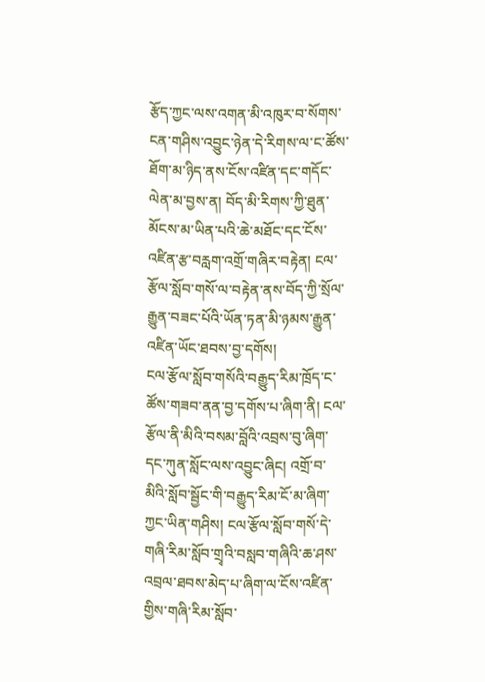རྩོད་ཀྱང་ལས་འགན་མི་འཁུར་བ་སོགས་ངན་གཤིས་འབྱུང་ཉེན་དེ་རིགས་ལ་ང་ཚོས་ཐོག་མ་ཉིད་ནས་ངོས་འཛིན་དང་གདོང་ལེན་མ་བྱས་ན། བོད་མི་རིགས་ཀྱི་ཐུན་མོངས་མ་ཡིན་པའི་ཆེ་མཐོང་དང་ངོས་འཛིན་རྩ་བརླག་འགྲོ་གཞིར་བརྟེན། ངལ་རྩོལ་སློབ་གསོ་ལ་བརྟེན་ནས་བོད་ཀྱི་སྲོལ་རྒྱུན་བཟང་པོའི་ཡོན་ཏན་མི་ཉམས་རྒྱུན་འཛིན་ཡོང་ཐབས་བྱ་དགོས།
ངལ་རྩོལ་སློབ་གསོའི་བརྒྱུད་རིམ་ཁྲོད་ང་ཚོས་གཟབ་ནན་བྱ་དགོས་པ་ཞིག་ནི། ངལ་རྩོལ་ནི་མིའི་བསམ་བློའི་འབྲས་བུ་ཞིག་དང་ཀུན་སློང་ལས་འབྱུང་ཞིང། འགྲོ་བ་མིའི་སློབ་སྦྱོང་གི་བརྒྱུད་རིམ་ངོ་མ་ཞིག་ཀྱང་ཡིན་གཤིས། ངལ་རྩོལ་སློབ་གསོ་དེ་གཞི་རིམ་སློབ་གྲྭའི་བསླབ་གཞིའི་ཆ་ཤས་འབྲལ་ཐབས་མེད་པ་ཞིག་ལ་ངོས་འཛིན་གྱིས་གཞི་རིམ་སློབ་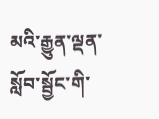མའི་རྒྱུན་ལྡན་སློབ་སྦྱོང་གི་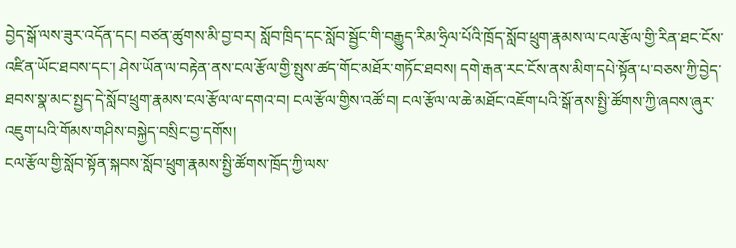བྱེད་སྒོ་ལས་ཟུར་འདོན་དང། བཙན་ཚུགས་མི་བྱ་བར། སློབ་ཁྲིད་དང་སློབ་སྦྱོང་གི་བརྒྱུད་རིམ་ཧྲིལ་པོའི་ཁྲོད་སློབ་ཕྲུག་རྣམས་ལ་ངལ་རྩོལ་གྱི་རིན་ཐང་ངོས་འཛིན་ཡོང་ཐབས་དང་། ཤེས་ཡོན་ལ་བརྟེན་ནས་ངལ་རྩོལ་གྱི་སྤུས་ཚད་གོང་མཐོར་གཏོང་ཐབས། དགེ་རྒན་རང་ངོས་ནས་མིག་དཔེ་སྟོན་པ་བཅས་ཀྱི་བྱེད་ཐབས་སྣ་མང་སྤྱད་དེ་སློབ་ཕྲུག་རྣམས་ངལ་རྩོལ་ལ་དགའ་བ། ངལ་རྩོལ་གྱིས་འཚོ་བ། ངལ་རྩོལ་ལ་ཆེ་མཐོང་འཇོག་པའི་སྒོ་ནས་སྤྱི་ཚོགས་ཀྱི་ཞབས་ཞུར་འཇུག་པའི་གོམས་གཤིས་བསྐྱེད་བསྲིང་བྱ་དགོས།
ངལ་རྩོལ་གྱི་སློབ་སྟོན་སྐབས་སློབ་ཕྲུག་རྣམས་སྤྱི་ཚོགས་ཁྲོད་ཀྱི་ལས་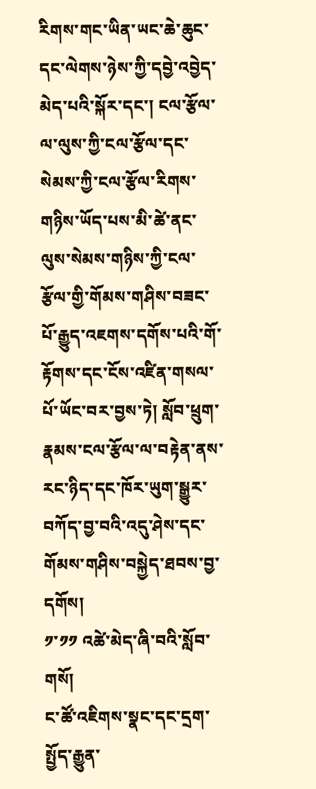རིགས་གང་ཡིན་ཡང་ཆེ་ཆུང་དང་ལེགས་ཉེས་ཀྱི་དབྱེ་འབྱེད་མེད་པའི་སྐོར་དང་། ངལ་རྩོལ་ལ་ལུས་ཀྱི་ངལ་རྩོལ་དང་སེམས་ཀྱི་ངལ་རྩོལ་རིགས་གཉིས་ཡོད་པས་མི་ཚེ་ནང་ལུས་སེམས་གཉིས་ཀྱི་ངལ་རྩོལ་གྱི་གོམས་གཤིས་བཟང་པོ་རྒྱུད་འཇགས་དགོས་པའི་གོ་རྟོགས་དང་ངོས་འཛིན་གསལ་པོ་ཡོང་བར་བྱས་ཏེ། སློབ་ཕྲུག་རྣམས་ངལ་རྩོལ་ལ་བརྟེན་ནས་རང་ཉིད་དང་ཁོར་ཡུག་སྒྱུར་བཀོད་བྱ་བའི་འདུ་ཤེས་དང་གོམས་གཤིས་བསྐྱེད་ཐབས་བྱ་དགོས།
༡་༡༡ འཚེ་མེད་ཞི་བའི་སློབ་གསོ།
ང་ཚོ་འཇིགས་སྣང་དང་དྲག་སྤྱོད་རྒྱུན་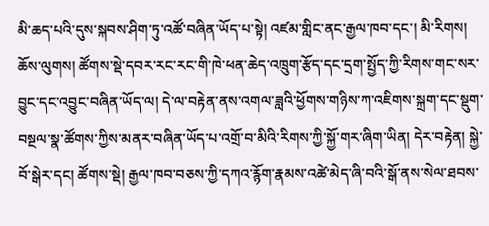མི་ཆད་པའི་དུས་སྐབས་ཤིག་ཏུ་འཚོ་བཞིན་ཡོད་པ་སྟེ། འཛམ་གླིང་ནང་རྒྱལ་ཁབ་དང་། མི་རིགས། ཆོས་ལུགས། ཚོགས་སྡེ་དབར་རང་རང་གི་ཁེ་ཕན་ཆེད་འཁྲུག་རྩོད་དང་དྲག་སྤྱོད་ཀྱི་རིགས་གང་སར་བྱུང་དང་འབྱུང་བཞིན་ཡོད་ལ། དེ་ལ་བརྟེན་ནས་འགལ་ཟླའི་ཕྱོགས་གཉིས་ཀ་འཇིགས་སྐྲག་དང་སྡུག་བསྔལ་སྣ་ཚོགས་ཀྱིས་མནར་བཞིན་ཡོད་པ་འགྲོ་བ་མིའི་རིགས་ཀྱི་སྐྱོ་གར་ཞིག་ཡིན། དེར་བརྟེན། སྐྱེ་བོ་སྒེར་དང། ཚོགས་སྡེ། རྒྱལ་ཁབ་བཅས་ཀྱི་དཀའ་རྙོག་རྣམས་འཚེ་མེད་ཞི་བའི་སྒོ་ནས་སེལ་ཐབས་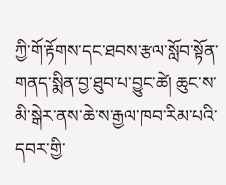ཀྱི་གོ་རྟོགས་དང་ཐབས་རྩལ་སློབ་སྟོན་གནད་སྨིན་བྱ་ཐུབ་པ་བྱུང་ཚེ། ཆུང་ས་མི་སྒེར་ནས་ཆེ་ས་རྒྱལ་ཁབ་རིམ་པའི་དབར་གྱི་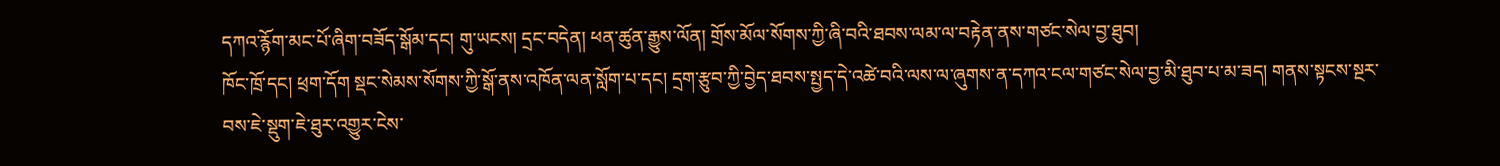དཀའ་རྙོག་མང་པོ་ཞིག་བཟོད་སྒོམ་དང། གུ་ཡངས། དྲང་བདེན། ཕན་ཚུན་རྒྱུས་ལོན། གྲོས་མོལ་སོགས་ཀྱི་ཞི་བའི་ཐབས་ལམ་ལ་བརྟེན་ནས་གཙང་སེལ་བྱ་ཐུབ།
ཁོང་ཁྲོ་དང། ཕྲག་དོག སྡང་སེམས་སོགས་ཀྱི་སྒོ་ནས་འཁོན་ལན་སློག་པ་དང། དྲག་རྩུབ་ཀྱི་བྱེད་ཐབས་སྤྱད་དེ་འཚེ་བའི་ལས་ལ་ཞུགས་ན་དཀའ་ངལ་གཙང་སེལ་བྱ་མི་ཐུབ་པ་མ་ཟད། གནས་སྟངས་སྔར་བས་ཇེ་སྡུག་ཇེ་ཐུར་འགྱུར་ངེས་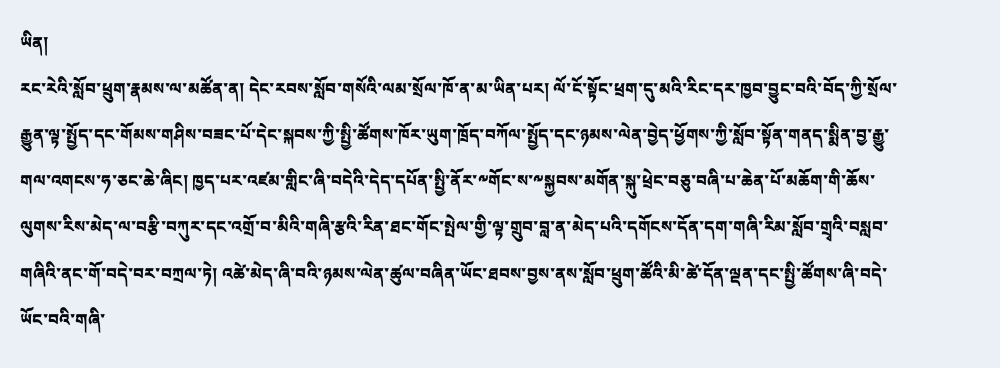ཡིན།
རང་རེའི་སློབ་ཕྲུག་རྣམས་ལ་མཚོན་ན། དེང་རབས་སློབ་གསོའི་ལམ་སྲོལ་ཁོ་ན་མ་ཡིན་པར། ལོ་ངོ་སྟོང་ཕྲག་དུ་མའི་རིང་དར་ཁྱབ་བྱུང་བའི་བོད་ཀྱི་སྲོལ་རྒྱུན་ལྟ་སྤྱོད་དང་གོམས་གཤིས་བཟང་པོ་དེང་སྐབས་ཀྱི་སྤྱི་ཚོགས་ཁོར་ཡུག་ཁྲོད་བཀོལ་སྤྱོད་དང་ཉམས་ལེན་བྱེད་ཕྱོགས་ཀྱི་སློབ་སྟོན་གནད་སྨིན་བྱ་རྒྱུ་གལ་འགངས་ཧ་ཅང་ཆེ་ཞིང། ཁྱད་པར་འཛམ་གླིང་ཞི་བདེའི་དེད་དཔོན་སྤྱི་ནོར་༸གོང་ས་༸སྐྱབས་མགོན་སྐུ་ཕྲེང་བཅུ་བཞི་པ་ཆེན་པོ་མཆོག་གི་ཆོས་ལུགས་རིས་མེད་ལ་བརྩི་བཀུར་དང་འགྲོ་བ་མིའི་གཞི་རྩའི་རིན་ཐང་གོང་སྤེལ་གྱི་ལྟ་གྲུབ་བླ་ན་མེད་པའི་དགོངས་དོན་དག་གཞི་རིམ་སློབ་གྲྭའི་བསླབ་གཞིའི་ནང་གོ་བདེ་བར་བཀྲལ་ཏེ། འཚེ་མེད་ཞི་བའི་ཉམས་ལེན་ཚུལ་བཞིན་ཡོང་ཐབས་བྱས་ནས་སློབ་ཕྲུག་ཚོའི་མི་ཚེ་དོན་ལྡན་དང་སྤྱི་ཚོགས་ཞི་བདེ་ཡོང་བའི་གཞི་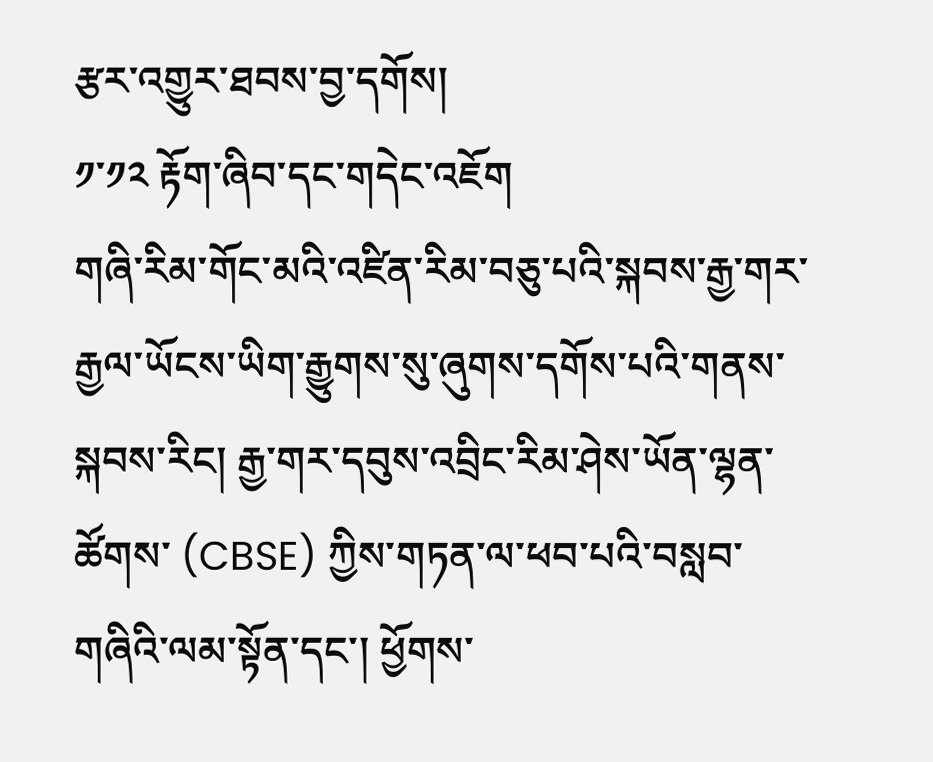རྩར་འགྱུར་ཐབས་བྱ་དགོས།
༡་༡༢ རྟོག་ཞིབ་དང་གདེང་འཇོག
གཞི་རིམ་གོང་མའི་འཛིན་རིམ་བཅུ་པའི་སྐབས་རྒྱ་གར་རྒྱལ་ཡོངས་ཡིག་རྒྱུགས་སུ་ཞུགས་དགོས་པའི་གནས་སྐབས་རིང། རྒྱ་གར་དབུས་འབྲིང་རིམ་ཤེས་ཡོན་ལྷན་ཚོགས་ (CBSE) ཀྱིས་གཏན་ལ་ཕབ་པའི་བསླབ་གཞིའི་ལམ་སྟོན་དང་། ཕྱོགས་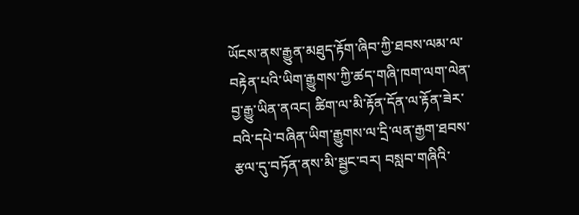ཡོངས་ནས་རྒྱུན་མཐུད་རྟོག་ཞིབ་ཀྱི་ཐབས་ལམ་ལ་བརྟེན་པའི་ཡིག་རྒྱུགས་ཀྱི་ཚད་གཞི་ཁག་ལག་ལེན་བྱ་རྒྱུ་ཡིན་ནའང། ཚིག་ལ་མི་རྟོན་དོན་ལ་རྟོན་ཟེར་བའི་དཔེ་བཞིན་ཡིག་རྒྱུགས་ལ་དྲི་ལན་རྒྱག་ཐབས་རྩལ་དུ་བཏོན་ནས་མི་སྦྱང་བར། བསླབ་གཞིའི་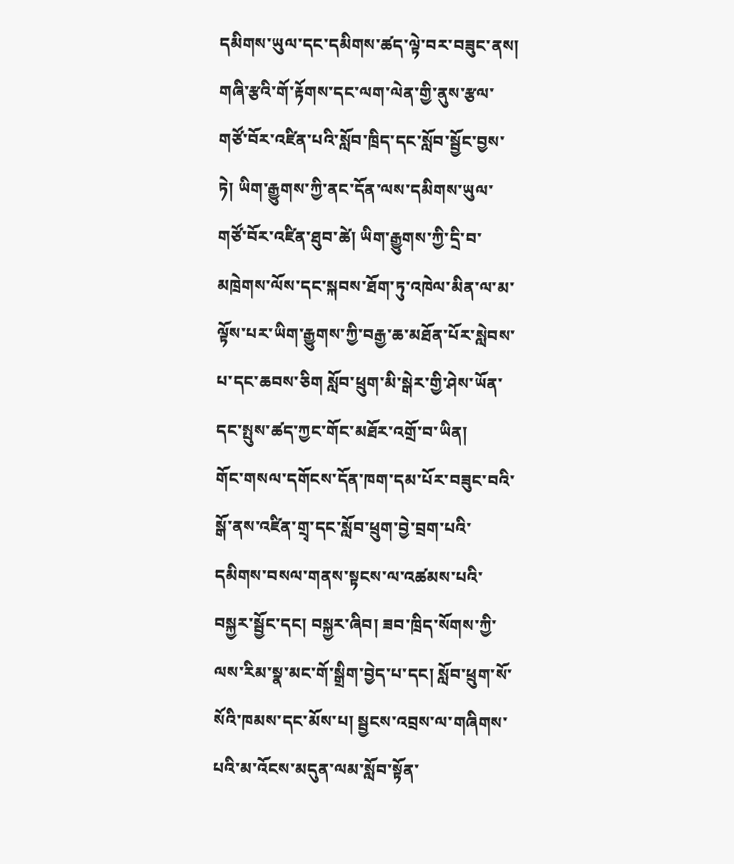དམིགས་ཡུལ་དང་དམིགས་ཚད་ལྟེ་བར་བཟུང་ནས། གཞི་རྩའི་གོ་རྟོགས་དང་ལག་ལེན་གྱི་ནུས་རྩལ་གཙོ་བོར་འཛིན་པའི་སློབ་ཁྲིད་དང་སློབ་སྦྱོང་བྱས་ཏེ། ཡིག་རྒྱུགས་ཀྱི་ནང་དོན་ལས་དམིགས་ཡུལ་གཙོ་བོར་འཛིན་ཐུབ་ཚེ། ཡིག་རྒྱུགས་ཀྱི་དྲི་བ་མཁྲེགས་ལོས་དང་སྐབས་ཐོག་ཏུ་འཁེལ་མིན་ལ་མ་ལྟོས་པར་ཡིག་རྒྱུགས་ཀྱི་བརྒྱ་ཆ་མཐོན་པོར་སླེབས་པ་དང་ཆབས་ཅིག སློབ་ཕྲུག་མི་སྒེར་གྱི་ཤེས་ཡོན་དང་སྤུས་ཚད་ཀྱང་གོང་མཐོར་འགྲོ་བ་ཡིན།
གོང་གསལ་དགོངས་དོན་ཁག་དམ་པོར་བཟུང་བའི་སྒོ་ནས་འཛིན་གྲྭ་དང་སློབ་ཕྲུག་བྱེ་བྲག་པའི་དམིགས་བསལ་གནས་སྟངས་ལ་འཚམས་པའི་བསྐྱར་སྦྱོང་དང། བསྐྱར་ཞིབ། ཟབ་ཁྲིད་སོགས་ཀྱི་ལས་རིམ་སྣ་མང་གོ་སྒྲིག་བྱེད་པ་དང། སློབ་ཕྲུག་སོ་སོའི་ཁམས་དང་མོས་པ། སྦྱངས་འབྲས་ལ་གཞིགས་པའི་མ་འོངས་མདུན་ལམ་སློབ་སྟོན་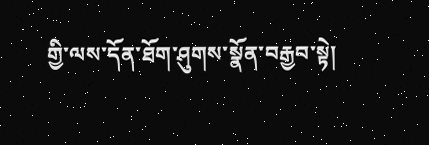གྱི་ལས་དོན་ཐོག་ཤུགས་སྣོན་བརྒྱབ་སྟེ།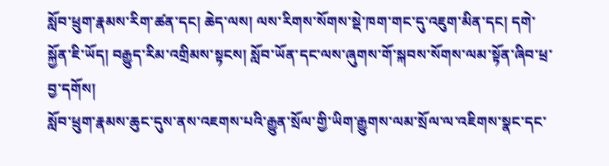སློབ་ཕྲུག་རྣམས་རིག་ཚན་དང། ཆེད་ལས། ལས་རིགས་སོགས་སྡེ་ཁག་གང་དུ་འཇུག་མིན་དང། དགེ་སྐྱོན་ཇི་ཡོད། བརྒྱུད་རིམ་འགྲིམས་སྟངས། སློབ་ཡོན་དང་ལས་ཞུགས་གོ་སྐབས་སོགས་ལམ་སྟོན་ཞིབ་ཕྲ་བྱ་དགོས།
སློབ་ཕྲུག་རྣམས་ཆུང་དུས་ནས་འཇགས་པའི་རྒྱུན་སྲོལ་གྱི་ཡིག་རྒྱུགས་ལམ་སྲོལ་ལ་འཇིགས་སྣང་དང་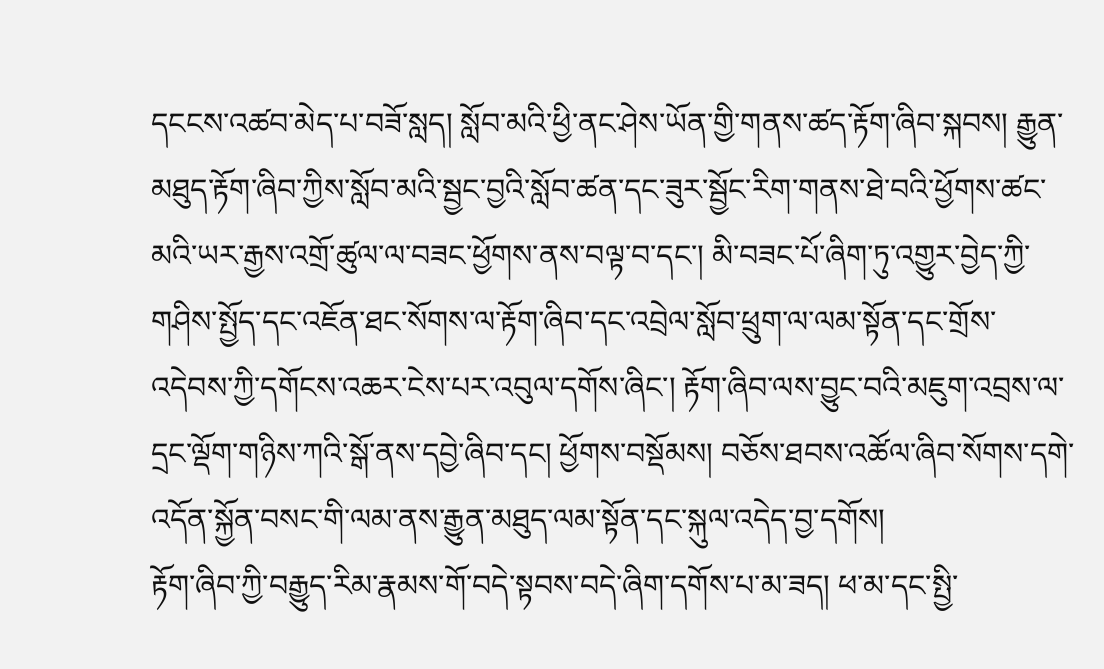དངངས་འཚབ་མེད་པ་བཟོ་སླད། སློབ་མའི་ཕྱི་ནང་ཤེས་ཡོན་གྱི་གནས་ཚད་རྟོག་ཞིབ་སྐབས། རྒྱུན་མཐུད་རྟོག་ཞིབ་ཀྱིས་སློབ་མའི་སྦྱང་བྱའི་སློབ་ཚན་དང་ཟུར་སྦྱོང་རིག་གནས་ཐེ་བའི་ཕྱོགས་ཚང་མའི་ཡར་རྒྱས་འགྲོ་ཚུལ་ལ་བཟང་ཕྱོགས་ནས་བལྟ་བ་དང་། མི་བཟང་པོ་ཞིག་ཏུ་འགྱུར་བྱེད་ཀྱི་གཤིས་སྤྱོད་དང་འཇོན་ཐང་སོགས་ལ་རྟོག་ཞིབ་དང་འབྲེལ་སློབ་ཕྲུག་ལ་ལམ་སྟོན་དང་གྲོས་འདེབས་ཀྱི་དགོངས་འཆར་ངེས་པར་འབུལ་དགོས་ཞིང་། རྟོག་ཞིབ་ལས་བྱུང་བའི་མཇུག་འབྲས་ལ་དྲང་ལྡོག་གཉིས་ཀའི་སྒོ་ནས་དབྱེ་ཞིབ་དང། ཕྱོགས་བསྡོམས། བཅོས་ཐབས་འཚོལ་ཞིབ་སོགས་དགེ་འདོན་སྐྱོན་བསང་གི་ལམ་ནས་རྒྱུན་མཐུད་ལམ་སྟོན་དང་སྐུལ་འདེད་བྱ་དགོས།
རྟོག་ཞིབ་ཀྱི་བརྒྱུད་རིམ་རྣམས་གོ་བདེ་སྟབས་བདེ་ཞིག་དགོས་པ་མ་ཟད། ཕ་མ་དང་སྤྱི་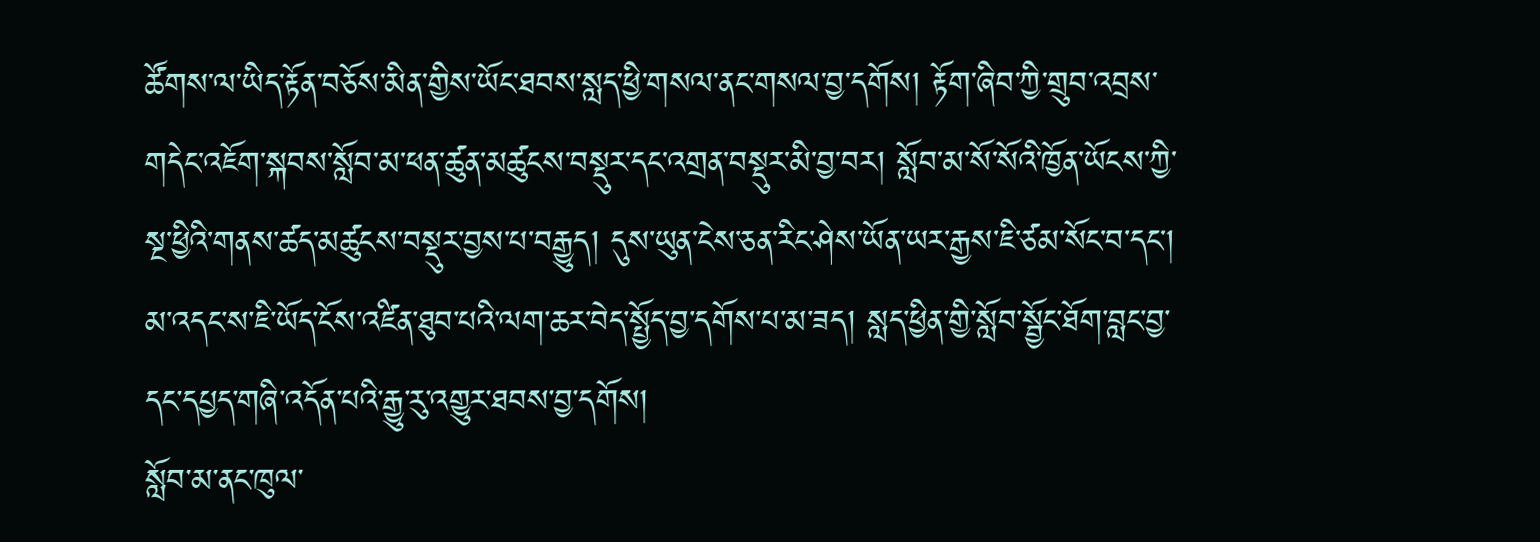ཚོགས་ལ་ཡིད་རྟོན་བཅོས་མིན་གྱིས་ཡོང་ཐབས་སླད་ཕྱི་གསལ་ནང་གསལ་བྱ་དགོས། རྟོག་ཞིབ་ཀྱི་གྲུབ་འབྲས་གདེང་འཇོག་སྐབས་སློབ་མ་ཕན་ཚུན་མཚུངས་བསྡུར་དང་འགྲན་བསྡུར་མི་བྱ་བར། སློབ་མ་སོ་སོའི་ཁྱོན་ཡོངས་ཀྱི་སྔ་ཕྱིའི་གནས་ཚད་མཚུངས་བསྡུར་བྱས་པ་བརྒྱུད། དུས་ཡུན་ངེས་ཅན་རིང་ཤེས་ཡོན་ཡར་རྒྱས་ཇི་ཙམ་སོང་བ་དང། མ་འདང་ས་ཇི་ཡོད་ངོས་འཛིན་ཐུབ་པའི་ལག་ཆར་བེད་སྤྱོད་བྱ་དགོས་པ་མ་ཟད། སླད་ཕྱིན་གྱི་སློབ་སྦྱོང་ཐོག་བླང་བྱ་དང་དཔྱད་གཞི་འདོན་པའི་རྒྱུ་རུ་འགྱུར་ཐབས་བྱ་དགོས།
སློབ་མ་ནང་ཁུལ་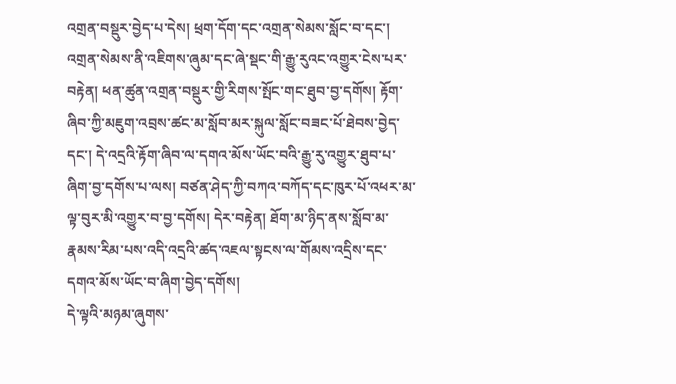འགྲན་བསྡུར་བྱེད་པ་དེས། ཕྲག་དོག་དང་འགྲན་སེམས་སློང་བ་དང་། འགྲན་སེམས་ནི་འཇིགས་ཞུམ་དང་ཞེ་སྡང་གི་རྒྱུ་རུའང་འགྱུར་ངེས་པར་བརྟེན། ཕན་ཚུན་འགྲན་བསྡུར་གྱི་རིགས་སྤོང་གང་ཐུབ་བྱ་དགོས། རྟོག་ཞིབ་ཀྱི་མཇུག་འབྲས་ཚང་མ་སློབ་མར་སྐུལ་སློང་བཟང་པོ་ཐེབས་བྱེད་དང་། དེ་འདྲའི་རྟོག་ཞིབ་ལ་དགའ་མོས་ཡོང་བའི་རྒྱུ་རུ་འགྱུར་ཐུབ་པ་ཞིག་བྱ་དགོས་པ་ལས། བཙན་ཤེད་ཀྱི་བཀའ་བཀོད་དང་ཁུར་པོ་འཕར་མ་ལྟ་བུར་མི་འགྱུར་བ་བྱ་དགོས། དེར་བརྟེན། ཐོག་མ་ཉིད་ནས་སློབ་མ་རྣམས་རིམ་པས་འདི་འདྲའི་ཚད་འཇལ་སྟངས་ལ་གོམས་འདྲིས་དང་དགའ་མོས་ཡོང་བ་ཞིག་བྱེད་དགོས།
དེ་ལྟའི་མཉམ་ཞུགས་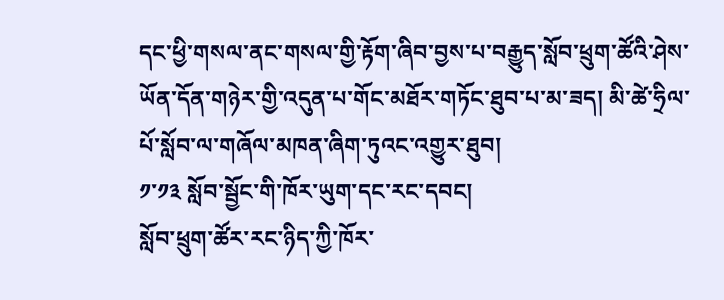དང་ཕྱི་གསལ་ནང་གསལ་གྱི་རྟོག་ཞིབ་བྱས་པ་བརྒྱུད་སློབ་ཕྲུག་ཚོའི་ཤེས་ཡོན་དོན་གཉེར་གྱི་འདུན་པ་གོང་མཐོར་གཏོང་ཐུབ་པ་མ་ཟད། མི་ཚེ་ཧྲིལ་པོ་སློབ་ལ་གཞོལ་མཁན་ཞིག་ཏུའང་འགྱུར་ཐུབ།
༡་༡༣ སློབ་སྦྱོང་གི་ཁོར་ཡུག་དང་རང་དབང།
སློབ་ཕྲུག་ཚོར་རང་ཉིད་ཀྱི་ཁོར་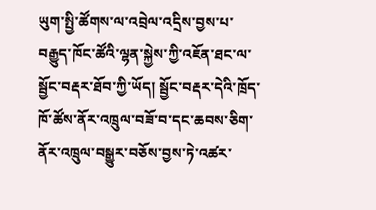ཡུག་སྤྱི་ཚོགས་ལ་འབྲེལ་འདྲིས་བྱས་པ་བརྒྱུད་ཁོང་ཚོའི་ལྷན་སྐྱེས་ཀྱི་འཇོན་ཐང་ལ་སྦྱོང་བརྡར་ཐོབ་ཀྱི་ཡོད། སྦྱོང་བརྡར་དེའི་ཁྲོད་ཁོ་ཚོས་ནོར་འཁྲུལ་བཟོ་བ་དང་ཆབས་ཅིག་ནོར་འཁྲུལ་བསྒྱུར་བཅོས་བྱས་ཏེ་འཚར་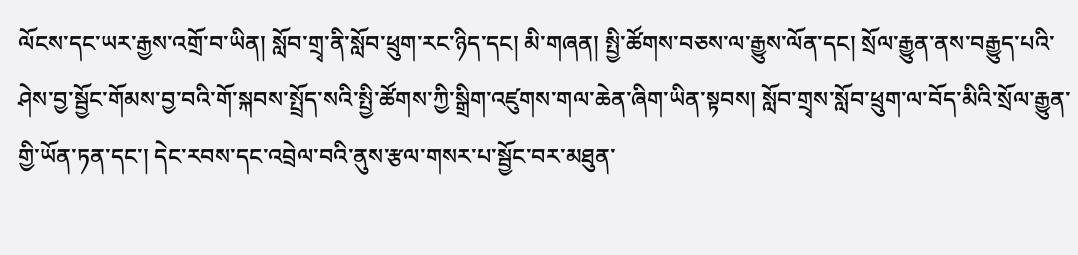ལོངས་དང་ཡར་རྒྱས་འགྲོ་བ་ཡིན། སློབ་གྲྭ་ནི་སློབ་ཕྲུག་རང་ཉིད་དང། མི་གཞན། སྤྱི་ཚོགས་བཅས་ལ་རྒྱུས་ལོན་དང། སྲོལ་རྒྱུན་ནས་བརྒྱུད་པའི་ཤེས་བྱ་སྦྱོང་གོམས་བྱ་བའི་གོ་སྐབས་སྤྲོད་སའི་སྤྱི་ཚོགས་ཀྱི་སྒྲིག་འཛུགས་གལ་ཆེན་ཞིག་ཡིན་སྟབས། སློབ་གྲྭས་སློབ་ཕྲུག་ལ་བོད་མིའི་སྲོལ་རྒྱུན་གྱི་ཡོན་ཏན་དང་། དེང་རབས་དང་འབྲེལ་བའི་ནུས་རྩལ་གསར་པ་སྦྱོང་བར་མཐུན་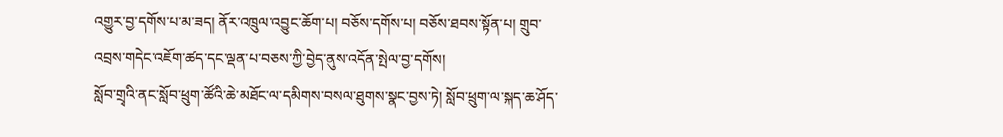འགྱུར་བྱ་དགོས་པ་མ་ཟད། ནོར་འཁྲུལ་འབྱུང་ཆོག་པ། བཅོས་དགོས་པ། བཅོས་ཐབས་སྟོན་པ། གྲུབ་འབྲས་གདེང་འཇོག་ཚད་དང་ལྡན་པ་བཅས་ཀྱི་བྱེད་ནུས་འདོན་སྤེལ་བྱ་དགོས།
སློབ་གྲྭའི་ནང་སློབ་ཕྲུག་ཚོའི་ཆེ་མཐོང་ལ་དམིགས་བསལ་ཐུགས་སྣང་བྱས་ཏེ། སློབ་ཕྲུག་ལ་སྐད་ཆ་ཤོད་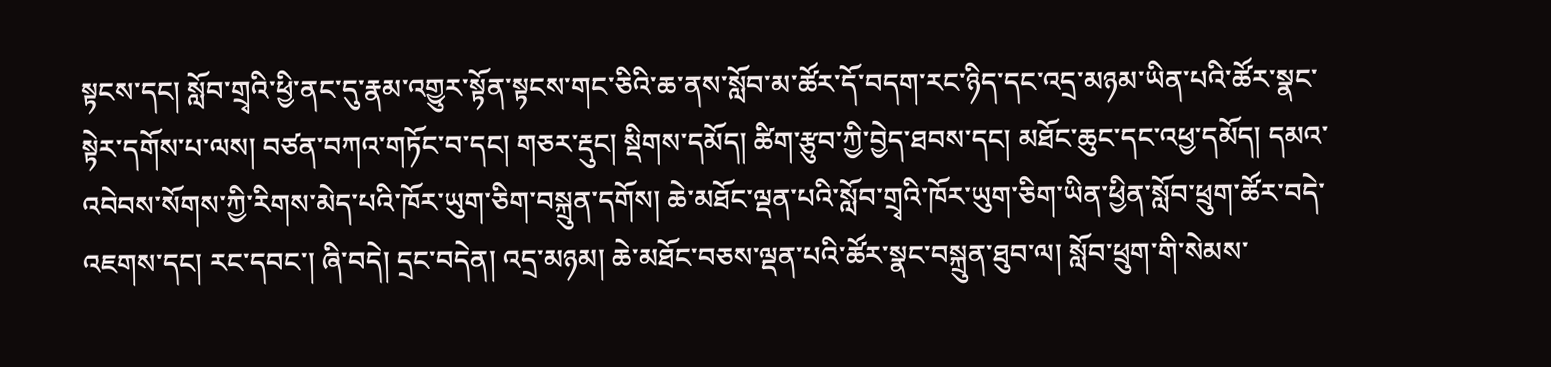སྟངས་དང། སློབ་གྲྭའི་ཕྱི་ནང་དུ་རྣམ་འགྱུར་སྟོན་སྟངས་གང་ཅིའི་ཆ་ནས་སློབ་མ་ཚོར་དོ་བདག་རང་ཉིད་དང་འདྲ་མཉམ་ཡིན་པའི་ཚོར་སྣང་སྟེར་དགོས་པ་ལས། བཙན་བཀའ་གཏོང་བ་དང། གཅར་རྡུང། སྡིགས་དམོད། ཚིག་རྩུབ་ཀྱི་བྱེད་ཐབས་དང། མཐོང་ཆུང་དང་འཕྱ་དམོད། དམའ་འབེབས་སོགས་ཀྱི་རིགས་མེད་པའི་ཁོར་ཡུག་ཅིག་བསྐྲུན་དགོས། ཆེ་མཐོང་ལྡན་པའི་སློབ་གྲྭའི་ཁོར་ཡུག་ཅིག་ཡིན་ཕྱིན་སློབ་ཕྲུག་ཚོར་བདེ་འཇགས་དང། རང་དབང་། ཞི་བདེ། དྲང་བདེན། འདྲ་མཉམ། ཆེ་མཐོང་བཅས་ལྡན་པའི་ཚོར་སྣང་བསྐྲུན་ཐུབ་ལ། སློབ་ཕྲུག་གི་སེམས་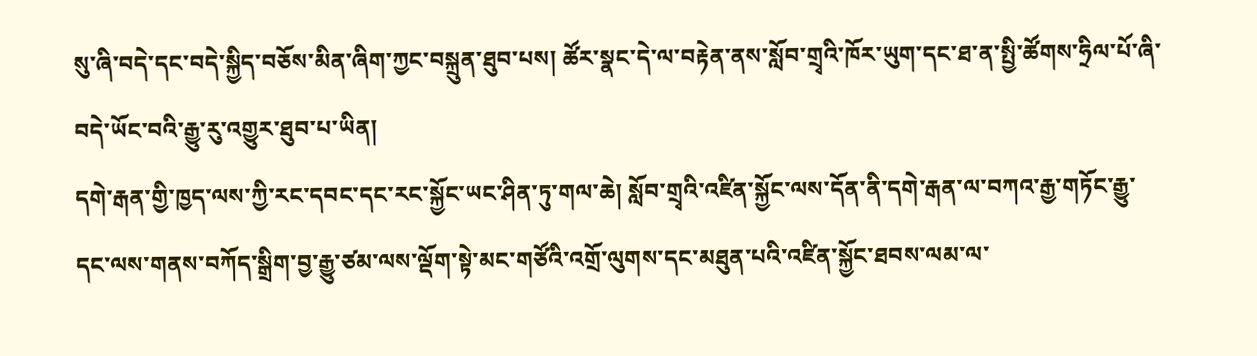སུ་ཞི་བདེ་དང་བདེ་སྐྱིད་བཅོས་མིན་ཞིག་ཀྱང་བསྐྲུན་ཐུབ་པས། ཚོར་སྣང་དེ་ལ་བརྟེན་ནས་སློབ་གྲྭའི་ཁོར་ཡུག་དང་ཐ་ན་སྤྱི་ཚོགས་ཧྲིལ་པོ་ཞི་བདེ་ཡོང་བའི་རྒྱུ་རུ་འགྱུར་ཐུབ་པ་ཡིན།
དགེ་རྒན་གྱི་ཁྱད་ལས་ཀྱི་རང་དབང་དང་རང་སྐྱོང་ཡང་ཤིན་ཏུ་གལ་ཆེ། སློབ་གྲྭའི་འཛིན་སྐྱོང་ལས་དོན་ནི་དགེ་རྒན་ལ་བཀའ་རྒྱ་གཏོང་རྒྱུ་དང་ལས་གནས་བཀོད་སྒྲིག་བྱ་རྒྱུ་ཙམ་ལས་ལྡོག་སྟེ་མང་གཙོའི་འགྲོ་ལུགས་དང་མཐུན་པའི་འཛིན་སྐྱོང་ཐབས་ལམ་ལ་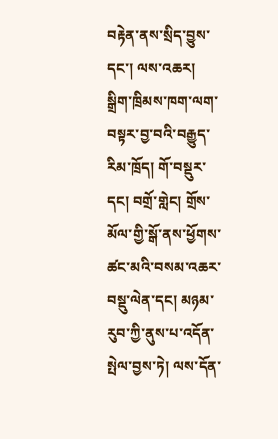བརྟེན་ནས་སྲིད་བྱུས་དང་། ལས་འཆར། སྒྲིག་ཁྲིམས་ཁག་ལག་བསྟར་བྱ་བའི་བརྒྱུད་རིམ་ཁྲོད། གོ་བསྡུར་དང། བགྲོ་གླེང། གྲོས་མོལ་གྱི་སྒོ་ནས་ཕྱོགས་ཚང་མའི་བསམ་འཆར་བསྡུ་ལེན་དང། མཉམ་རུབ་ཀྱི་ནུས་པ་འདོན་སྤེལ་བྱས་ཏེ། ལས་དོན་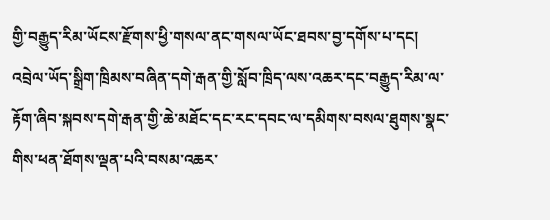གྱི་བརྒྱུད་རིམ་ཡོངས་རྫོགས་ཕྱི་གསལ་ནང་གསལ་ཡོང་ཐབས་བྱ་དགོས་པ་དང། འབྲེལ་ཡོད་སྒྲིག་ཁྲིམས་བཞིན་དགེ་རྒན་གྱི་སློབ་ཁྲིད་ལས་འཆར་དང་བརྒྱུད་རིམ་ལ་རྟོག་ཞིབ་སྐབས་དགེ་རྒན་གྱི་ཆེ་མཐོང་དང་རང་དབང་ལ་དམིགས་བསལ་ཐུགས་སྣང་གིས་ཕན་ཐོགས་ལྡན་པའི་བསམ་འཆར་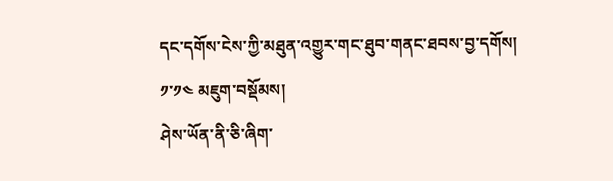དང་དགོས་ངེས་ཀྱི་མཐུན་འགྱུར་གང་ཐུབ་གནང་ཐབས་བྱ་དགོས།
༡་༡༤ མཇུག་བསྡོམས།
ཤེས་ཡོན་ནི་ཅི་ཞིག་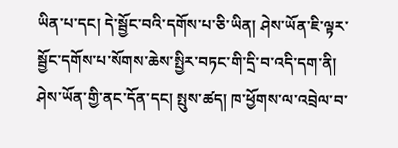ཡིན་པ་དང། དེ་སྦྱོང་བའི་དགོས་པ་ཅི་ཡིན། ཤེས་ཡོན་ཇི་ལྟར་སྦྱོང་དགོས་པ་སོགས་ཆེས་སྤྱིར་བཏང་གི་དྲི་བ་འདི་དག་ནི། ཤེས་ཡོན་གྱི་ནང་དོན་དང། སྤུས་ཚད། ཁ་ཕྱོགས་ལ་འབྲེལ་བ་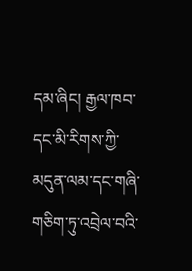དམ་ཞིང། རྒྱལ་ཁབ་དང་མི་རིགས་ཀྱི་མདུན་ལམ་དང་གཞི་གཅིག་ཏུ་འབྲེལ་བའི་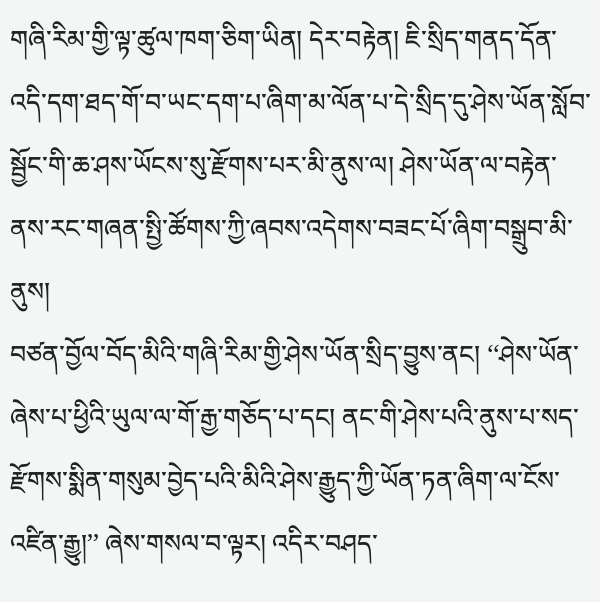གཞི་རིམ་གྱི་ལྟ་ཚུལ་ཁག་ཅིག་ཡིན། དེར་བརྟེན། ཇི་སྲིད་གནད་དོན་འདི་དག་ཐད་གོ་བ་ཡང་དག་པ་ཞིག་མ་ལོན་པ་དེ་སྲིད་དུ་ཤེས་ཡོན་སློབ་སྦྱོང་གི་ཆ་ཤས་ཡོངས་སུ་རྫོགས་པར་མི་ནུས་ལ། ཤེས་ཡོན་ལ་བརྟེན་ནས་རང་གཞན་སྤྱི་ཚོགས་ཀྱི་ཞབས་འདེགས་བཟང་པོ་ཞིག་བསྒྲུབ་མི་ནུས།
བཙན་བྱོལ་བོད་མིའི་གཞི་རིམ་གྱི་ཤེས་ཡོན་སྲིད་བྱུས་ནང། ‘‘ཤེས་ཡོན་ཞེས་པ་ཕྱིའི་ཡུལ་ལ་གོ་རྒྱ་གཅོད་པ་དང། ནང་གི་ཤེས་པའི་ནུས་པ་སད་རྫོགས་སྨིན་གསུམ་བྱེད་པའི་མིའི་ཤེས་རྒྱུད་ཀྱི་ཡོན་ཏན་ཞིག་ལ་ངོས་འཛིན་རྒྱུ།’’ ཞེས་གསལ་བ་ལྟར། འདིར་བཤད་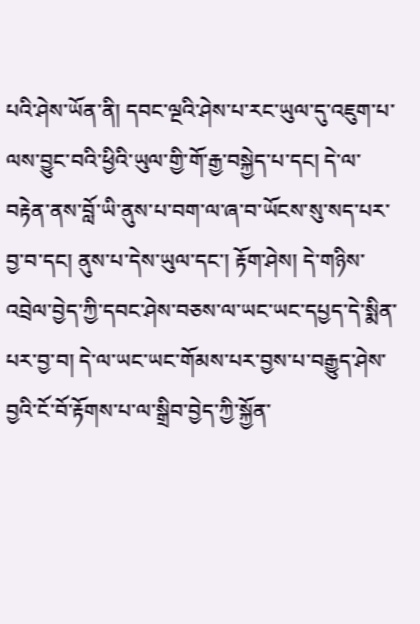པའི་ཤེས་ཡོན་ནི། དབང་ལྔའི་ཤེས་པ་རང་ཡུལ་དུ་འཇུག་པ་ལས་བྱུང་བའི་ཕྱིའི་ཡུལ་གྱི་གོ་རྒྱ་བསྐྱེད་པ་དང། དེ་ལ་བརྟེན་ནས་བློ་ཡི་ནུས་པ་བག་ལ་ཞ་བ་ཡོངས་སུ་སད་པར་བྱ་བ་དང། ནུས་པ་དེས་ཡུལ་དང་། རྟོག་ཤེས། དེ་གཉིས་འབྲེལ་བྱེད་ཀྱི་དབང་ཤེས་བཅས་ལ་ཡང་ཡང་དཔྱད་དེ་སྨིན་པར་བྱ་བ། དེ་ལ་ཡང་ཡང་གོམས་པར་བྱས་པ་བརྒྱུད་ཤེས་བྱའི་ངོ་བོ་རྟོགས་པ་ལ་སྒྲིབ་བྱེད་ཀྱི་སྐྱོན་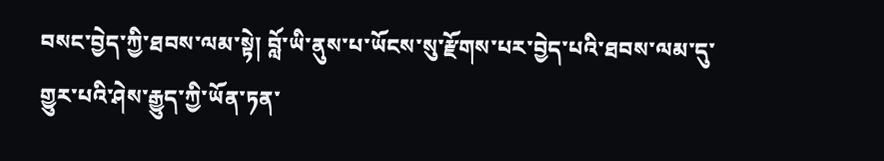བསང་བྱེད་ཀྱི་ཐབས་ལམ་སྟེ། བློ་ཡི་ནུས་པ་ཡོངས་སུ་རྫོགས་པར་བྱེད་པའི་ཐབས་ལམ་དུ་གྱུར་པའི་ཤེས་རྒྱུད་ཀྱི་ཡོན་ཏན་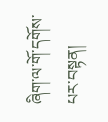ཞིག་ལ་གོ་དགོས་པར་བསྟན།